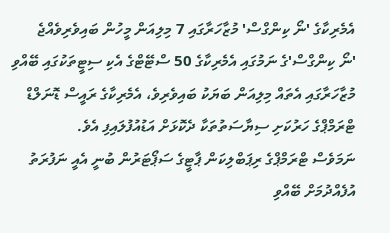އެމެރިކާގެ 'ނޯ ކިންގްސް' މުޒާހަރާގައި 7 މިލިއަން މީހުން ބައިވެރިވެއްޖެ
'ނޯ ކިންގްސް'ގެ ނަމުގައި އެމެރިކާގެ 50 ސްޓޭޓްގެ އެކި ސިޓީތަކުގައި ބޭއްވި މުޒާހަރާގައި އެތައް މިލިއަން ބަޔަކު ބައިވެރިވެ، އެމެރިކާގެ ރައީސް ޑޮނަލްޑް ޓްރަމްޕްގެ ހަރުކަށި ސިޔާސަތުތަކާ ދެކޮޅަށް އަޑުއުފުލައިފި އެވެ.
ނަމަވެސް ޓްރަމްޕްގެ ރިޕަބްލިކަން ޕާޓީގެ ސަޕޯޓަރުން ބުނީ އެއީ ނަފުރަތު އުފެއްދުމަށް ބޭއްވި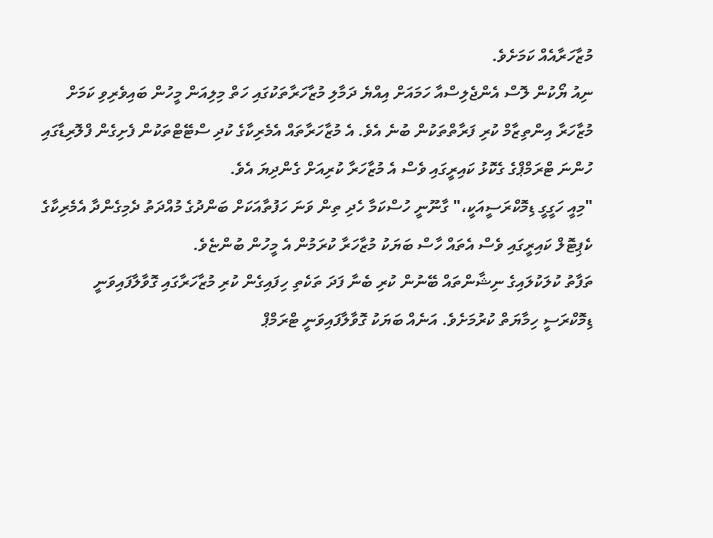މުޒާހަރާއެއް ކަމަށެވެ.
ނިއު ޔޯކުން ލޮސް އެންޖެލިސްއާ ހަމައަށް އިއްޔެ ދަމާލި މުޒާހަރާތަކުގައި ހަތް މިލިއަން މީހުން ބައިވެރިވި ކަމަށް މުޒާހަރާ އިންތިޒާމް ކުރި ފަރާތްތަކުން ބުނެ އެވެ. އެ މުޒާހަރާތައް އެމެރިކާގެ ކުދި ސްޓޭޓްތަކުން ފެށިގެން ފްލޮރިޑާގައި ހުންނަ ޓްރަމްޕްގެ ގެކޮޅު ކައިރީގައި ވެސް އެ މުޒާހަރާ ކުރިއަށް ގެންދިޔަ އެވެ.
"މިއީ ހަގީގީ ޑިމޮކްރަސީއަކީ،" ގާނޫނީ ހުސްކަމާ ހެދި ތިން ވަނަ ހަފުތާއަކަށް ބަންދުގެ މުއްދަތު ދެމިގެންދާ އެމެރިކާގެ ކެޕިޓޮލް ކައިރީގައި ވެސް އެތައް ހާސް ބަޔަކު މުޒާހަރާ ކުރަމުން އެ މީހުން ބުންޏެވެ.
ތަފާތު ކުލަކުލައިގެ ނިޝާންތައް ބޭނުން ކުރި ބެނާ ފަދަ ތަކެތި ހިފައިގެން ކުރި މުޒާހަރާގައި ގޮވާލާފައިވަނީ ޑިމޮކްރަސީ ހިމާޔަތް ކުރުމަށެވެ. އަނެއް ބަޔަކު ގޮވާލާފައިވަނީ ޓްރަމްޕް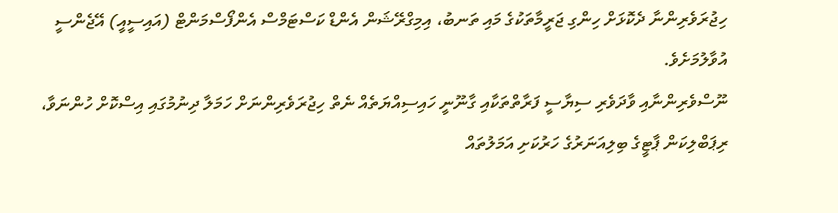ހިޖުރަވެރިންނާ ދެކޮޅަށް ހިންގި ޖަރީމާތަކުގެ މައި ތަނބު، އިމިގްރޭޝަން އެންޑް ކަސްޓަމްސް އެންފޯސްމަންޓް (އައިސީއީ) އޭޖެންސީ އުވާލުމަށެވެ.
ނޫސްވެރިންނާއި ވާދަވެރި ސިޔާސީ ފަރާތްތަކާއި ގާނޫނީ ހައިސިއްޔަތެއް ނެތް ހިޖުރަވެރިންނަށް ހަމަލާ ދިނުމުގައި އިސްކޮށް ހުންނަވާ، ރިޕަބްލިކަން ޕާޓީގެ ބިލިއަނަރުގެ ހަރުކަށި އަމަލުތައް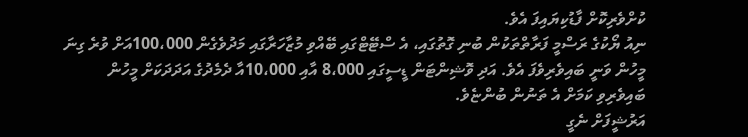ކުށްވެރިކޮށް ފާޑުކިޔައިފަ އެވެ.
ނިއު ޔޯކުގެ ރަސްމީ ފަރާތްތަކުން ބުނި ގޮތުގައި، އެ ސްޓޭޓްގައި ބޭއްވި މުޒާހަރާގައި މަދުވެގެން 100،000އަށް ވުރެ ގިނަ މީހުން ވަނީ ބައިވެރިވެފަ އެވެ. އަދި ވޮޝިންޓަން ޑީސީގައި 8،000 އާއި 10،000އާ ދެމެދުގެ އަދަދަކަށް މީހުން ބައިވެރިވި ކަމަށް އެ ތަނުން ބުންޏެވެ.
އަރުޝީފަށް ނެގީ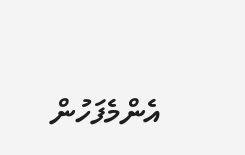އެންމެފަހުން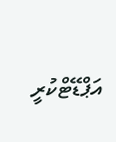އަޕްޑޭޓްކުރީ